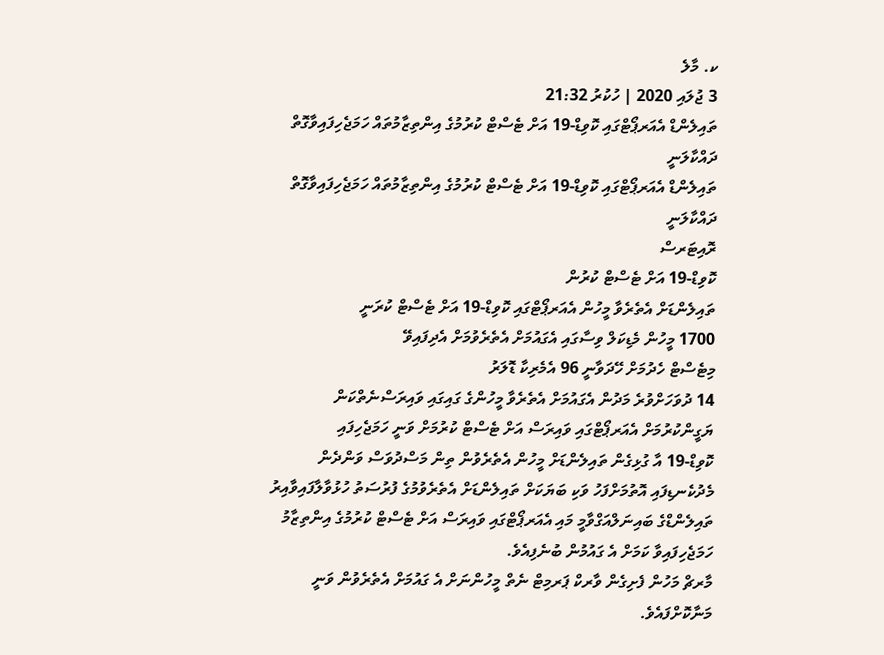ކ. މާލެ
3 ޖުލައި 2020 | ހުކުރު 21:32
ތައިލެންޑް އެއަރޕޯޓްގައި ކޮވިޑް-19 އަށް ޓެސްޓް ކުރުމުގެ އިންތިޒާމުތައް ހަމަޖެހިފައިވާގޮތް ދައްކާލަނީ
ތައިލެންޑް އެއަރޕޯޓްގައި ކޮވިޑް-19 އަށް ޓެސްޓް ކުރުމުގެ އިންތިޒާމުތައް ހަމަޖެހިފައިވާގޮތް ދައްކާލަނީ
ރޮއިޓަރސް
ކޮވިޑް-19 އަށް ޓެސްޓް ކުރުން
ތައިލެންޑަށް އެތެރެވާ މީހުން އެއަރޕޯޓްގައި ކޮވިޑް-19 އަށް ޓެސްޓް ކުރަނީ
1700 މީހުން މެޑިކަލް ވިސާގައި އެގައުމަށް އެތެރެވުމަށް އެދިފައިވޭ
މިޓެސްޓް ހެދުމަށް ހޭދަވާނީ 96 އެމެރިކާ ޑޮލަރު
14 ދުވަހަށްވުރެ މަދުން އެގައުމަށް އެތެރެވާ މީހުންގެ ގައިގައި ވައިރަސްނެތްކަން ޔަގީންކުރުމަށް އެއަރޕޯޓްގައި ވައިރަސް އަށް ޓެސްޓް ކުރުމަށް ވަނީ ހަމަޖެހިފައި
ކޮވިޑް-19 އާ ގުޅިގެން ތައިލެންޑަށް މީހުން އެތެރެވުން ތިން މަސްދުވަސް ވަންދެން މެދުކެނޑިފައި އޮތުމަށްފަހު ވަކި ބަޔަކަށް ތައިލެންޑަށް އެތެރެވުމުގެ ފުރުސަތު ހުޅުވާލާފައިވާއިރު ތައިލެންޑްގެ ބައިނަލްއަގްވާމީ މައި އެއަރޕޯޓްގައި ވައިރަސް އަށް ޓެސްޓް ކުރުމުގެ އިންތިޒާމު ހަމަޖެހިފައިވާ ކަމަށް އެ ގައުމުން ބުނެފިއެވެ.
މާރޗް މަހުން ފެށިގެން ވާރކް ޕަރމިޓް ނެތް މީހުންނަށް އެ ގައުމަށް އެތެރެވުން ވަނީ މަނާކޮށްފައެވެ.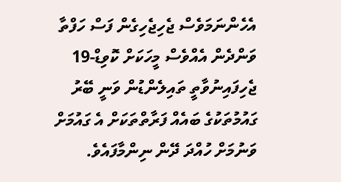އެހެންނަމަވެސް ޖެހިޖެހިގެން ފަސް ހަފްތާ ވަންދެން އެއްވެސް މީހަކަށް ކޮވިޑް-19 ޖެހިފައިނުވާތީ ތައިލެންޑުން ވަނީ ބޭރު ގައުމުތަކުގެ ބައެއް ފަރާތްތަކަށް އެ ގައުމަށް ވަނުމަށް ހުއްދަ ދޭން ނިންމާފައެވެ.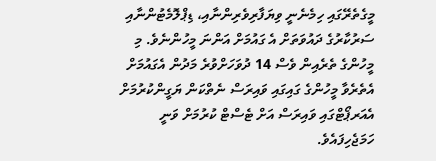މީގެތެރޭގައި ހިމެނެނީ ވިޔަފާރިވެރިންނާއި، ޑިޕްލޮމެޓުންނާއި ސަރުކާރުގެ ދައުވަތަށް އެ ގައުމަށް އަންނަ މީހުންނެވެ. މި މީހުންގެ ތެރެއިން ވެސް 14 ދުވަހަށްވުރެ މަދުން އެގައުމަށް އެތެރެވާ މީހުންގެ ގައިގައި ވައިރަސް ނެތްކަން ޔަގީންކުރުމަށް އެއަރޕޯޓްގައި ވައިރަސް އަށް ޓެސްޓް ކުރުމަށް ވަނީ ހަމަޖެހިފައެވެ.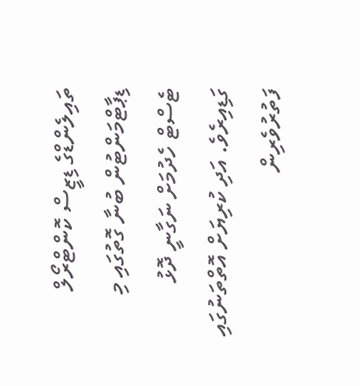ތައިލެންޑްގެ ޑިޒީސް ކޮންޓްރޯލް ޑިޕާޓްމަންޓުން ބުނާ ގޮތުގައި މި ޓެސްޓް ހެދުމަށް ނަގާނީ ދޮޅު ގަޑިއިރެވެ. އަދި ކުރިޔަށް އޮތްތަނުގައި ފަތުރުވެރިން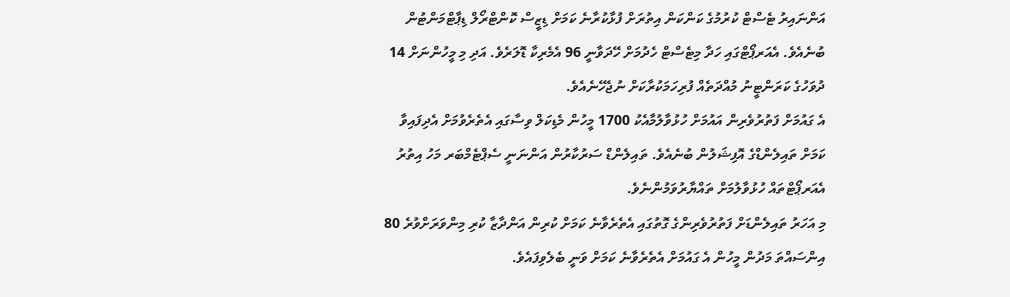އަންނައިރު ޓެސްޓް ކުރުމުގެ ކަންކަން އިތުރަށް ފުޅާކުރާނެ ކަމަށް ޑިޒީސް ކޮންޓްރޯލް ޑިޕާޓްމަންޓުން ބުނެއެވެ. އެއަރޕޯޓްގައި ހަދާ މިޓެސްޓް ހެދުމަށް ހޭދަވާނީ 96 އެމެރިކާ ޑޮލަރެވެ. އަދި މި މީހުންނަށް 14 ދުވަހުގެ ކަރަންޓީނު މުއްދަތެއް ފުރިހަމަކުރާކަށް ނުޖެހޭނެއެވެ.
އެ ގައުމަށް ފަތުރުވެރިން އައުމަށް ހުޅުވާލުމާއެކު 1700 މީހުން މެޑިކަލް ވިސާގައި އެތެރެވުމަށް އެދިފައިވާ ކަމަށް ތައިލެންޑްގެ އޮފިޝަލުން ބުނެއެވެ. ތައިލެންޑް ސަރުކާރުން އަންނަނީ ސެޕްޓެމްބަރ މަހު އިތުރު އެއަރޕޯޓްތައް ހުޅުވާލުމަށް ތައްޔާރުވަމުންނެވެ.
މި އަހަރު ތައިލެންޑަށް ފަތުރުވެރިންގެ ގޮތުގައި އެތެރެވާނެ ކަމަށް ކުރިން އަންދާޒާ ކުރި މިންވަރަށްވުރެ 80 އިންސައްތަ މަދުން މީހުން އެ ގައުމަށް އެތެރެވާނެ ކަމަށް ވަނީ ބެލެވިފައެވެ.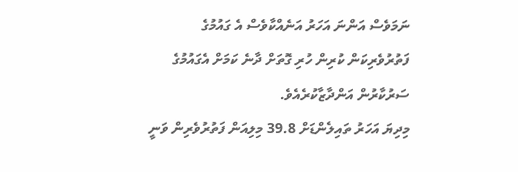ނަމަވެސް އަންނަ އަހަރު އަނެއްކާވެސް އެ ގައުމުގެ ފަތުރުވެރިކަން ކުރިން ހުރި ގޮތަށް ދާނެ ކަމަށް އެގައުމުގެ ސަރުކާރުން އަންދާޒާކުރެއެވެ.
މިދިޔަ އަހަރު ތައިލެންޑަށް 39.8 މިލިއަން ފަތުރުވެރިން ވަނީ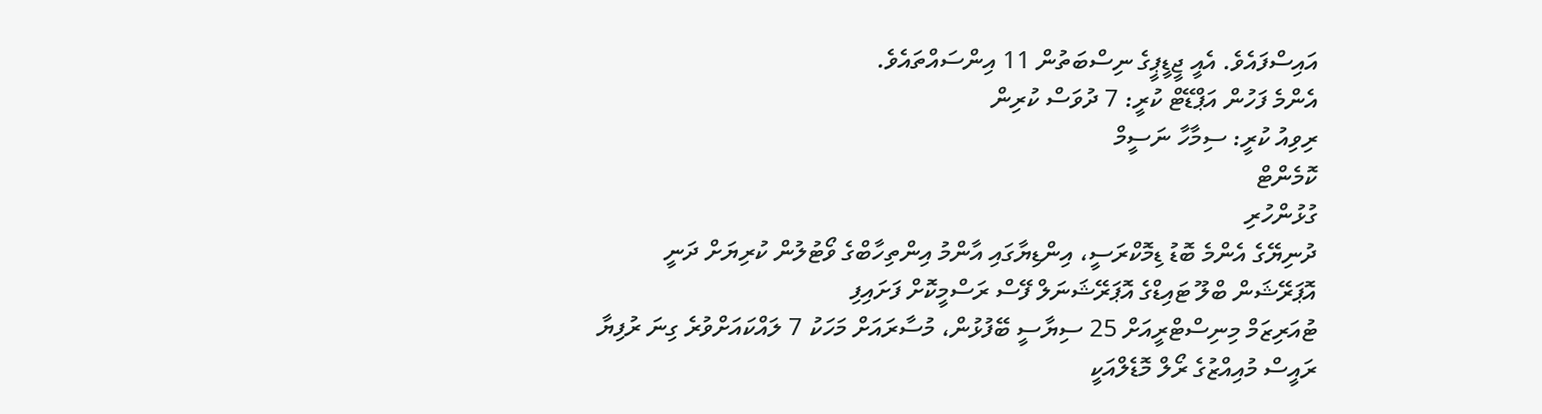އައިސްފައެވެ. އެއީ ޖީޑީޕީގެ ނިސްބަތުން 11 އިންސައްތައެވެ.
އެންމެ ފަހުން އަޕްޑޭޓް ކުރީ: 7 ދުވަސް ކުރިން
ރިވިއު ކުރީ: ސިމާހާ ނަސީމް
ކޮމެންޓް
ގުޅުންހުރި
ދުނިޔޭގެ އެންމެ ބޮޑު ޑިމޮކްރަސީ، އިންޑިޔާގައި އާންމު އިންތިހާބްގެ ވޯޓުލުން ކުރިޔަށް ދަނީ
އޮޕަރޭޝަން ބްލޫ ޓައިޑްގެ އޮޕަރޭޝަނަލް ފޭސް ރަސްމީކޮށް ފަށައިފި
ޓުއަރިޒަމް މިނިސްޓްރީއަށް 25 ސިޔާސީ ބޭފުޅުން، މުސާރައަށް މަހަކު 7 ލައްކައަށްވުރެ ގިނަ ރުފިޔާ
ރައީސް މުއިއްޒުގެ ރޯލް މޮޑެލްއަކީ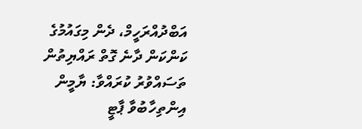އަބްދުއްރަހީމް، ދެން މިގައުމުގެ ކަންކަން ދާނެ ގޮތް ރައްޔިތުން ތަސައްވުރު ކުރައްވާ: ޔާމީން
އިންތިހާބުވާ ޕާޓީ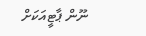ނޫން ޕާޓީއަކަށް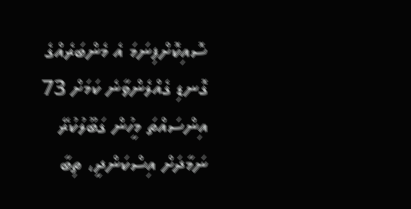ސޮއިކޮށްފިނަމަ އެ މެންބަރެއްގެ ގޮނޑި ގެއްލެންވާނެ ކަމަށް 73 އިންސައްތަ މީހުން ގަބޫލުކުރޭ
ނަމާދަށް އިސްކަންދީ، ތިބާ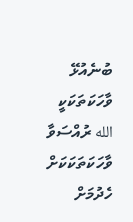ބުނެއުޅޭ ވާހަކަތަކަކީ الله ރުއްސަވާ ވާހަކަތަކަކަށް ހެދުމަށް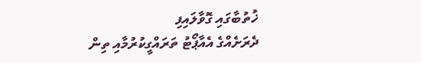ޚުތުބާގައި ގޮވާލައިފި
ދެރަށެއްގެ އެއާޕޯޓު ތަރައްގީކުރުމާއި ތިން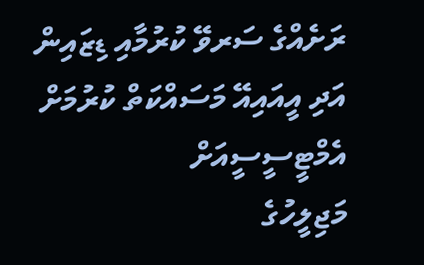ރަށެއްގެ ސަރވޭ ކުރުމާއި ޑިޒައިން އަދި އީއައިއޭ މަސައްކަތް ކުރުމަށް އެމްޓީސީސީއަށް
މަޖިލީހުގެ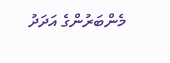މެންބަރުންގެ އަދަދު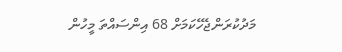މަދުކުރަންޖެހޭކަމަށް 68 އިންސައްތަ މީހުން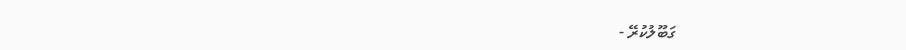ގަބޫލުކުރޭ -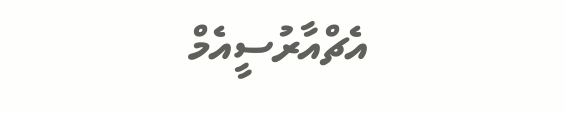އެޗްއާރުސީއެމް